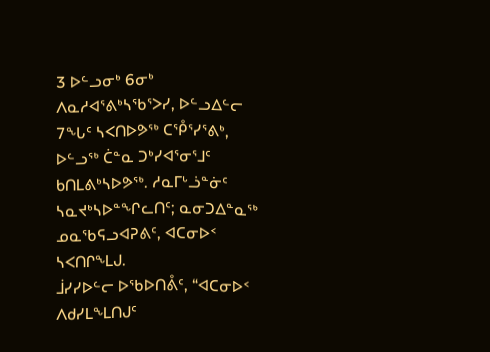3 ᐅᓪᓗᓂᒃ 6ᓂᒃ ᐱᓇᓱᐊᕐᕕᒃᓴᖃᕐᐳᓯ, ᐅᓪᓗᐃᓪᓕ 7ᖓᑦ ᓴᐸᑎᐅᕗᖅ ᑕᕾᕐᓯᕐᕕᒃ, ᐅᓪᓗᖅ ᑖᓐᓇ ᑐᒃᓯᐊᕐᓂᕐᒧᑦ ᑲᑎᒪᕕᒃᓴᐅᕗᖅ. ᓱᓇᒥᒡᓘᓐᓃᑦ ᓴᓇᔪᒃᓴᐅᓐᖏᓚᑎᑦ; ᓇᓂᑐᐃᓐᓇᖅ ᓄᓇᖃᕋᓗᐊᕈᕕᑦ, ᐊᑕᓂᐅᑉ ᓴᐸᑎᒋᖕᒪᒍ.
ᒨᓯᓯᐅᓪᓕ ᐅᖃᐅᑎᕔᑦ, “ᐊᑕᓂᐅᑉ ᐱᑯᓯᒪᖕᒪᑎᒍᑦ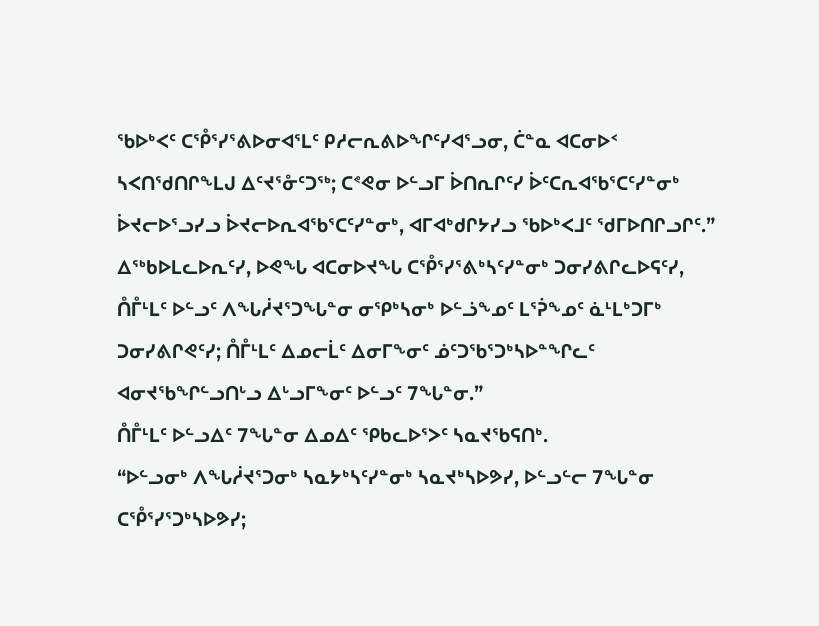ᖃᐅᒃᐸᑦ ᑕᕾᕐᓯᕐᕕᐅᓂᐊᕐᒪᑦ ᑭᓱᓕᕆᕕᐅᖏᑦᓯᐊᕐᓗᓂ, ᑖᓐᓇ ᐊᑕᓂᐅᑉ ᓴᐸᑎᖁᑎᒋᖕᒪᒍ ᐃᑦᔪᕐᓁᑦᑐᖅ; ᑕᕝᕙᓂ ᐅᓪᓗᒥ ᐆᑎᕆᒋᑦᓯ ᐆᑦᑕᕆᐊᖃᕐᑕᑦᓯᓐᓂᒃ ᐆᔪᓕᐅᕐᓗᓯᓗ ᐆᔪᓕᐅᕆᐊᖃᕐᑕᑦᓯᓐᓂᒃ, ᐊᒥᐊᒃᑯᒋᔭᓯᓗ ᖃᐅᒃᐸᒧᑦ ᖁᒥᐅᑎᒋᓗᒋᑦ.”
ᐃᖅᑲᐅᒪᓚᐅᕆᑦᓯ, ᐅᕙᖓ ᐊᑕᓂᐅᔪᖓ ᑕᕾᕐᓯᕐᕕᒃᓴᑦᓯᓐᓂᒃ ᑐᓂᓯᕕᒋᓚᐅᕋᑦᓯ, ᑍᒤᒻᒪᑦ ᐅᓪᓗᑦ ᐱᖓᓲᔪᕐᑐᖓᓐᓂ ᓂᕿᒃᓴᓂᒃ ᐅᓪᓘᖕᓄᑦ ᒪᕐᕉᖕᓄᑦ ᓈᒻᒪᒃᑐᒥᒃ ᑐᓂᓯᕕᒋᕙᑦᓯ; ᑍᒤᒻᒪᑦ ᐃᓄᓕᒫᑦ ᐃᓂᒥᖕᓂᑦ ᓅᑦᑐᖃᕐᑐᒃᓴᐅᓐᖏᓚᑦ ᐊᓂᔪᖃᖏᓪᓗᑎᒡᓗ ᐃᒡᓗᒥᖕᓂᑦ ᐅᓪᓗᑦ 7ᖓᓐᓂ.”
ᑍᒤᒻᒪᑦ ᐅᓪᓗᐃᑦ 7ᖓᓐᓂ ᐃᓄᐃᑦ ᕿᑲᓚᐅᕐᐳᑦ ᓴᓇᔪᖃᕋᑎᒃ.
“ᐅᓪᓗᓂᒃ ᐱᖓᓲᔪᕐᑐᓂᒃ ᓴᓇᔭᒃᓴᑦᓯᓐᓂᒃ ᓴᓇᔪᒃᓴᐅᕗᓯ, ᐅᓪᓗᓪᓕ 7ᖓᓐᓂ ᑕᕾᕐᓯᕐᑐᒃᓴᐅᕗᓯ;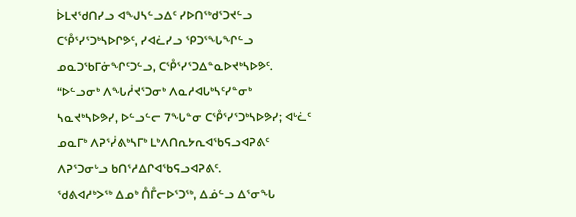ᐆᒪᔪᖁᑎᓯᓗ ᐊᖑᓴᓪᓗᐃᑦ ᓯᐅᑎᖅᑯᕐᑐᔪᓪᓗ ᑕᕾᕐᓯᕐᑐᒃᓴᐅᒋᕗᑦ, ᓯᐊᓛᓯᓗ ᕿᑐᕐᖓᖏᓪᓗ ᓄᓇᑐᖃᒥᓃᖏᑦᑐᓪᓗ, ᑕᕾᕐᓯᕐᑐᐃᓐᓇᐅᔪᒃᓴᐅᕗᑦ.
“ᐅᓪᓗᓂᒃ ᐱᖓᓲᔪᕐᑐᓂᒃ ᐱᓇᓱᐊᒐᒃᓴᑦᓯᓐᓂᒃ ᓴᓇᔪᒃᓴᐅᕗᓯ, ᐅᓪᓗᓪᓕ 7ᖓᓐᓂ ᑕᕾᕐᓯᕐᑐᒃᓴᐅᕗᓯ; ᐊᒡᓛᑦ ᓄᓇᒥᒃ ᐱᕈᕐᓰᕕᒃᓴᒥᒃ ᒪᒃᐱᑎᕆᔭᕆᐊᖃᕋᓗᐊᕈᕕᑦ ᐱᕈᕐᑐᓂᒡᓗ ᑲᑎᕐᓱᐃᒋᐊᖃᕋᓗᐊᕈᕕᑦ.
ᖁᕕᐊᓱᒃᐳᖅ ᐃᓄᒃ ᑍᒤᓕᐅᕐᑐᖅ, ᐃᓅᓪᓗ ᐃᕐᓂᖓ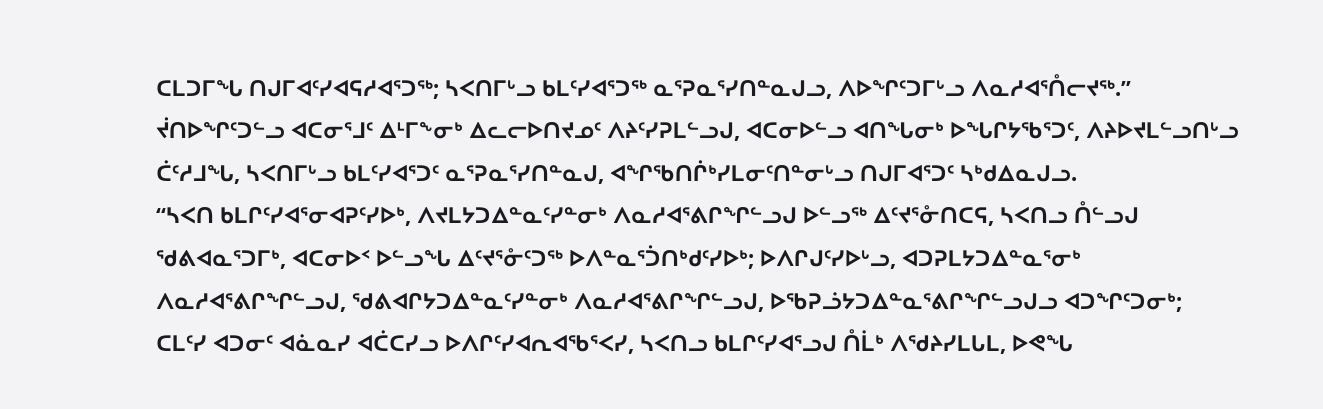ᑕᒪᑐᒥᖓ ᑎᒍᒥᐊᑦᓯᐊᕋᓱᐊᕐᑐᖅ; ᓴᐸᑎᒥᒡᓗ ᑲᒪᑦᓯᐊᕐᑐᖅ ᓇᕐᕈᓇᕐᓯᑎᓐᓇᒍᓗ, ᐱᐅᖏᑦᑐᒥᒡᓗ ᐱᓇᓱᐊᕐᑍᓕᔪᖅ.”
ᔫᑎᐅᖏᑦᑐᓪᓗ ᐊᑕᓂᕐᒧᑦ ᐃᒻᒥᖕᓂᒃ ᐃᓚᓕᐅᑎᔪᓄᑦ ᐱᔨᑦᓯᕈᒪᓪᓗᒍ, ᐊᑕᓂᐅᓪᓗ ᐊᑎᖓᓂᒃ ᐅᖓᒋᔭᖃᕐᑐᑦ, ᐱᔨᐅᔪᒪᓪᓗᑎᒡᓗ ᑖᑦᓱᒧᖓ, ᓴᐸᑎᒥᒡᓗ ᑲᒪᑦᓯᐊᕐᑐᑦ ᓇᕐᕈᓇᕐᓯᑎᓐᓇᒍ, ᐊᖏᖃᑎᒌᒃᓯᒪᓂᑦᑎᓐᓂᒡᓗ ᑎᒍᒥᐊᕐᑐᑦ ᓴᒃᑯᐃᓇᒍᓗ.
“ᓴᐸᑎ ᑲᒪᒋᑦᓯᐊᕐᓂᐊᕈᑦᓯᐅᒃ, ᐱᔪᒪᔭᑐᐃᓐᓇᑦᓯᓐᓂᒃ ᐱᓇᓱᐊᕐᕕᒋᖏᓪᓗᒍ ᐅᓪᓗᖅ ᐃᑦᔪᕐᓁᑎᑕᕋ, ᓴᐸᑎᓗ ᑍᓪᓗᒍ ᖁᕕᐊᓇᕐᑐᒥᒃ, ᐊᑕᓂᐅᑉ ᐅᓪᓗᖓ ᐃᑦᔪᕐᓁᑦᑐᖅ ᐅᐱᓐᓇᕐᑑᑎᒃᑯᑦᓯᐅᒃ; ᐅᐱᒋᒍᑦᓯᐅᒡᓗ, ᐊᑐᕈᒪᔭᑐᐃᓐᓇᕐᓂᒃ ᐱᓇᓱᐊᕐᕕᒋᖏᓪᓗᒍ, ᖁᕕᐊᒋᔭᑐᐃᓐᓇᑦᓯᓐᓂᒃ ᐱᓇᓱᐊᕐᕕᒋᖏᓪᓗᒍ, ᐅᖃᕈᓘᔭᑐᐃᓐᓇᕐᕕᒋᖏᓪᓗᒍᓗ ᐊᑐᖏᑦᑐᓂᒃ;
ᑕᒪᑦᓯ ᐊᑐᓂᑦ ᐊᓈᓇᓯ ᐊᑖᑕᓯᓗ ᐅᐱᒋᑦᓯᐊᕆᐊᖃᕐᐸᓯ, ᓴᐸᑎᓗ ᑲᒪᒋᑦᓯᐊᕐᓗᒍ ᑍᒫᒃ ᐱᖁᔨᓯᒪᒐᒪ, ᐅᕙᖓ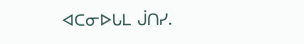ᐊᑕᓂᐅᒐᒪ ᒎᑎᓯ.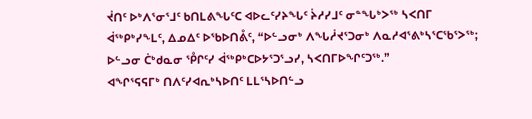ᔫᑎᑦ ᐅᒃᐱᕐᓂᕐᒧᑦ ᑲᑎᒪᕕᖓᑦᑕ ᐊᐅᓚᑦᓯᔨᖓᑦ ᔩᓱᓯᒧᑦ ᓂᓐᖓᒃᐳᖅ ᓴᐸᑎᒥ ᐋᖅᑭᒃᓯᖕᒪᑦ, ᐃᓄᐃᑦ ᐅᖃᐅᑎᕔᑦ, “ᐅᓪᓗᓂᒃ ᐱᖓᓲᔪᕐᑐᓂᒃ ᐱᓇᓱᐊᕐᕕᒃᓴᕐᑕᖃᕐᐳᖅ; ᐅᓪᓗᓂ ᑖᒃᑯᓇᓂ ᕾᒋᑦᓯ ᐋᖅᑭᒃᑕᐅᔭᕐᑐᕐᓗᓯ, ᓴᐸᑎᒥᐅᖏᑦᑐᖅ.”
ᐊᖏᕐᕋᕋᒥᒃ ᑎᐱᑦᓯᐊᕆᒃᓴᐅᑎᑦ ᒪᒪᕐᓴᐅᑎᓪᓗ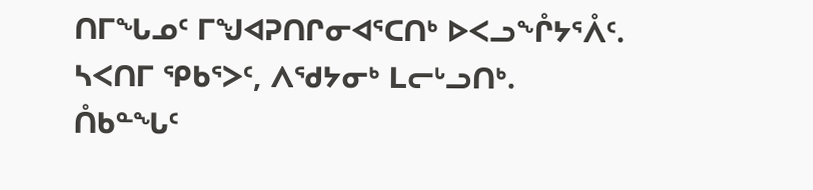ᑎᒥᖓᓄᑦ ᒥᖑᐊᕈᑎᒋᓂᐊᕐᑕᑎᒃ ᐅᐸᓗᖕᒊᔭᕐᐰᑦ. ᓴᐸᑎᒥ ᕿᑲᕐᐳᑦ, ᐱᖁᔭᓂᒃ ᒪᓕᒡᓗᑎᒃ.
ᑍᑲᓐᖓᑦ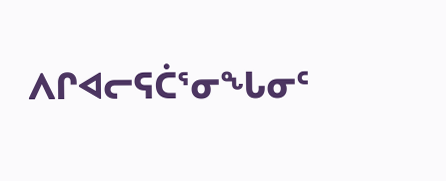ᐱᒋᐊᓕᕋᑖᕐᓂᖓᓂᑦ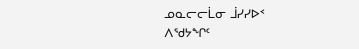ᓄᓇᓕᓕᒫᓂ ᒨᓯᓯᐅᑉ ᐱᖁᔭᖏᑦ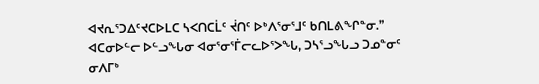ᐊᔪᕆᕐᑐᐃᑦᔪᑕᐅᒪᑕ ᓴᐸᑎᑕᒫᑦ ᔫᑎᑦ ᐅᒃᐱᕐᓂᕐᒧᑦ ᑲᑎᒪᕕᖏᓐᓂ.”
ᐊᑕᓂᐅᓪᓕ ᐅᓪᓗᖓᓂ ᐊᓂᕐᓂᕐᒦᓕᓚᐅᕐᐳᖓ, ᑐᓴᕐᓗᖓᓗ ᑐᓄᓐᓂᑦ ᓂᐱᒥᒃ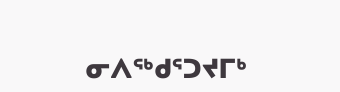ᓂᐱᖅᑯᕐᑐᔪᒥᒃ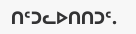ᑎᑦᑐᓚᐅᑎᑎᑐᑦ.